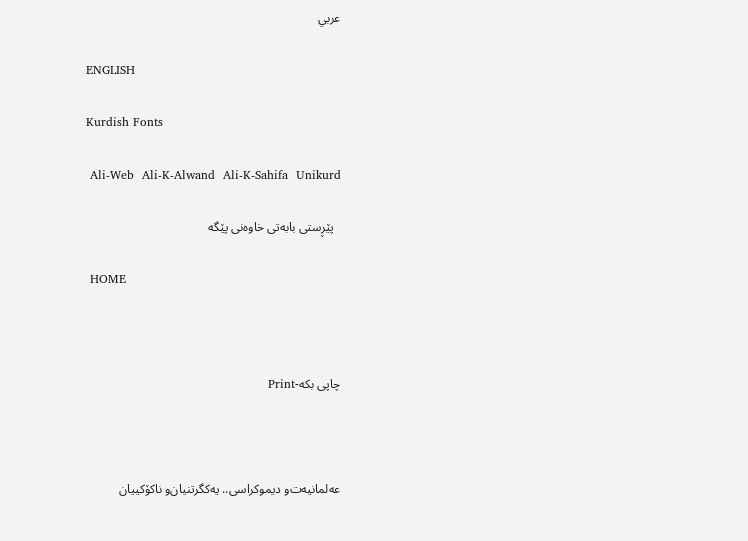عربي

ENGLISH

Kurdish Fonts

 Ali-Web  Ali-K-Alwand  Ali-K-Sahifa  Unikurd

  پێڕستی بابه‌تی خاوه‌نی پێگه‌ ‌ ‌‌

 HOME



چاپی بكه‌-Print



عه‌لمانیه‌ت‌و دیموكراسی.. یه‌كگرتنیان‌و ناكۆكییان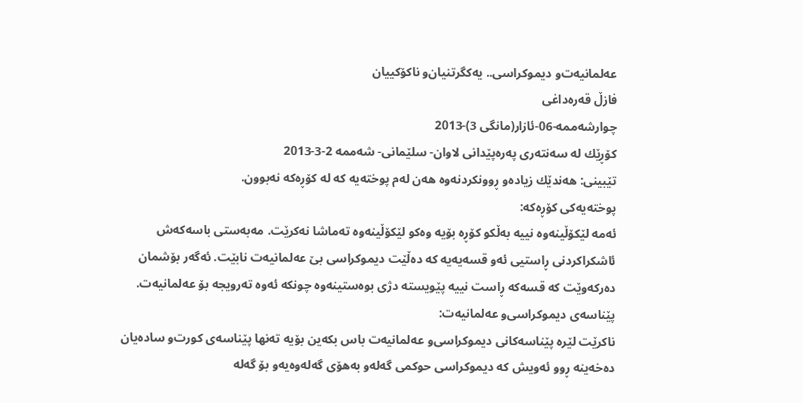عه‌لمانیه‌ت‌و دیموكراسی.. یه‌كگرتنیان‌و ناكۆكییان
فازڵ قه‌ره‌داغی
چوارشه‌ممه‌-06-ئازار(مانگی 3)-2013
كۆڕێك له‌ سه‌نته‌ری په‌ره‌پێدانی لاوان- سلێمانی- شه‌ممه‌ 2-3-2013
تێبینی: هه‌ندێك زیاده‌‌و ڕوونكردنه‌وه‌ هه‌ن له‌م پوخته‌یه‌ كه‌ له‌ كۆڕه‌كه‌ نه‌بوون.
پوخته‌یه‌كی كۆڕه‌كه‌:
ئه‌مه‌ لێكۆڵینه‌وه‌ نییه‌ به‌ڵكو كۆڕه‌ بۆیه‌ وه‌كو لێكۆڵینه‌وه‌ ته‌ماشا نه‌كرێت. مه‌به‌ستی باسه‌كه‌ش ئاشكراكردنی ڕاستیی ئه‌و قسه‌یه‌یه‌ كه‌ ده‌ڵێت دیموكراسی بێ عه‌لمانیه‌ت نابێت. ئه‌گه‌ر بۆشمان ده‌ركه‌وێت كه‌ قسه‌كه‌ ڕاست نییه‌ پێویسته‌ دژی بوه‌ستینه‌وه‌ چونكه‌ ئه‌وه‌ ته‌رویجه‌ بۆ عه‌لمانیه‌ت.
پێناسه‌ی دیموكراسی‌و عه‌لمانیه‌ت:
ناكرێت لێره‌ پێناسه‌كانی دیموكراسی‌و عه‌لمانیه‌ت باس بكه‌ین بۆیه‌ ته‌نها پێناسه‌ی كورت‌و ساده‌یان ده‌خه‌ینه‌ ڕوو ئه‌ویش كه‌ دیموكراسی حوكمی گه‌له‌‌و به‌هۆی گه‌له‌وه‌یه‌‌و بۆ گه‌له‌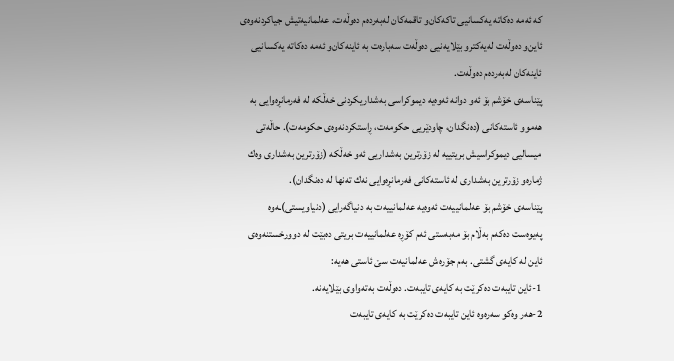كه‌ ئه‌مه‌ ده‌كاته‌ یه‌كسانیی تاكه‌كان‌و تاقمه‌كان له‌به‌رده‌م ده‌وڵه‌ت، عه‌لمانیه‌تیش جیاكردنه‌وه‌ی ئاین‌و ده‌وڵه‌ت له‌یه‌كتر‌و بێلایه‌نیی ده‌وڵه‌ت سه‌باره‌ت به‌ ئاینه‌كان‌و ئه‌مه‌ ده‌كاته‌ یه‌كسانیی ئاینه‌كان له‌به‌رده‌م ده‌وڵه‌ت.
پێناسه‌ی خۆشم بۆ ئه‌و دوانه‌ ئه‌وه‌یه‌ دیموكراسی به‌شداریكردنی خه‌ڵكه‌ له‌ فه‌رمانڕه‌وایی به‌ هه‌موو ئاسته‌كانی (ده‌نگدان، چاودێریی حكومه‌ت، ڕاستكردنه‌وه‌ی حكومه‌ت). حاڵه‌تی میسالیی دیموكراسیش بریتییه‌ له‌ زۆرترین به‌شداریی ئه‌و خه‌ڵكه‌ (زۆرترین به‌شداری وه‌ك ژماره‌‌و زۆرترین به‌شداری له‌ ئاسته‌كانی فه‌رمانڕه‌وایی نه‌ك ته‌نها له‌ ده‌نگدان).
پێناسه‌ی خۆشم بۆ عه‌لمانییه‌ت ئه‌وه‌یه‌ عه‌لمانییه‌ت به‌ دنیاگه‌رایی (دنیاویستی)ـه‌وه‌ په‌یوه‌ست ده‌كه‌م به‌ڵام بۆ مه‌به‌ستی ئه‌م كۆڕه‌ عه‌لمانییه‌ت بریتی ده‌بێت له‌ دوورخستنه‌وه‌ی ئاین له‌ كایه‌ی گشتی. به‌م جۆره‌ش عه‌لمانیه‌ت سێ ئاستی هه‌یه‌:
1-ئاین تایبه‌ت ده‌كرێت به‌ كایه‌ی تایبه‌ت. ده‌وڵه‌ت به‌ته‌واوی بێلایه‌نه‌.
2-هه‌ر وه‌كو سه‌ره‌وه‌ ئاین تایبه‌ت ده‌كرێت به‌ كایه‌ی تایبه‌ت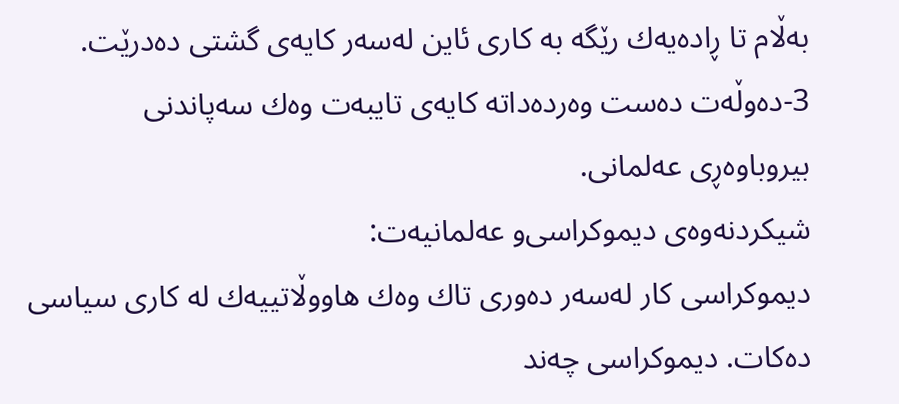به‌ڵام تا ڕاده‌یه‌ك رێگه‌ به‌ كاری ئاین له‌سه‌ر كایه‌ی گشتی ده‌درێت.
3-ده‌وڵه‌ت ده‌ست وه‌رده‌داته‌ كایه‌ی تایبه‌ت وه‌ك سه‌پاندنی بیروباوه‌ڕی عه‌لمانی.
شیكردنه‌وه‌ی دیموكراسی‌و عه‌لمانیه‌ت:
دیموكراسی كار له‌سه‌ر ده‌وری تاك وه‌ك هاووڵاتییه‌ك له‌ كاری سیاسی ده‌كات. دیموكراسی چه‌ند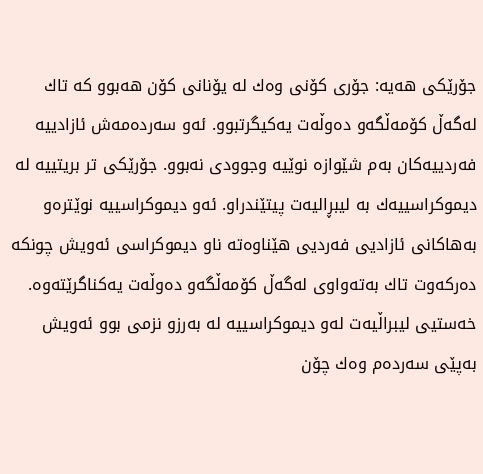جۆرێكی هه‌یه‌: جۆری كۆنی وه‌ك له‌ یۆنانی كۆن هه‌بوو كه‌ تاك له‌گه‌ڵ كۆمه‌ڵگه‌‌و ده‌وڵه‌ت یه‌كیگرتبوو. ئه‌و سه‌رده‌مه‌ش ئازادییه‌ فه‌ردییه‌كان به‌م شێوازه‌ نوێیه‌ وجوودی نه‌بوو. جۆرێكی تر بریتییه‌ له‌ دیموكراسییه‌ك به‌ لیبڕالیه‌ت پیتێندراو. ئه‌و دیموكراسییه‌ نوێتره‌‌و به‌هاكانی ئازادیی فه‌ردیی هێناوه‌ته‌ ناو دیموكراسی ئه‌ویش چونكه‌ ده‌ركه‌وت تاك به‌ته‌واوی له‌گه‌ڵ كۆمه‌ڵگه‌‌و ده‌وڵه‌ت یه‌كناگرێته‌وه‌. خه‌ستیی لیبراڵیه‌ت له‌و دیموكراسییه‌ له‌ به‌رز‌و نزمی بوو ئه‌ویش به‌پێی سه‌رده‌م وه‌ك چۆن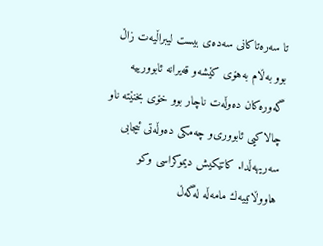تا سه‌ره‌تاكانی سه‌ده‌ی بیست لیبراڵیه‌ت زاڵ بوو به‌ڵام به‌هۆی كێشه‌‌و قه‌یرانه‌ ئابوورییه‌ گه‌وره‌كان ده‌وڵه‌ت ناچار بوو خۆی بخنێته‌ ناو چالاكیی ئابووری‌و چه‌مكی ده‌وڵه‌تی ئیجابی سه‌ریهه‌ڵدا. كاتێكیش دیموكراسی وكو هاووڵاتییه‌ك مامه‌ڵه‌ له‌گه‌ڵ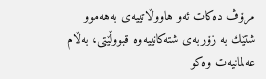مرۆڤ ده‌كات ئه‌و هاووڵاتییه‌ی به‌هه‌موو شتێك به‌ زۆربه‌ی شته‌كانییه‌وه‌ قبووڵێتی، به‌ڵام عه‌لمانیه‌ت وه‌كو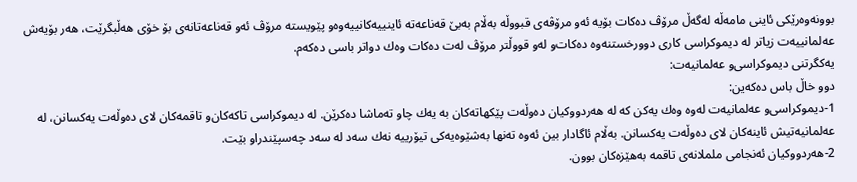بوونه‌وه‌رێكی ئاینی مامه‌ڵه‌ له‌گه‌ڵ مرۆڤ ده‌كات بۆیه‌ ئه‌و مرۆڤه‌ی قبووڵه‌ به‌ڵام به‌بێ قه‌ناعه‌ته‌ ئاینییه‌كانییه‌وه‌‌و پێویسته‌ مرۆڤ ئه‌و قه‌ناعه‌تانه‌ی بۆ خۆی هه‌ڵبگرێت، هه‌ر بۆیه‌ش عه‌لمانییه‌ت زیاتر له‌ دیموكراسی كاری دوورخستنه‌وه‌ ده‌كات‌و له‌و قووڵتر مرۆڤ له‌ت ده‌كات وه‌ك دواتر باسی ده‌كه‌م.
یه‌كگرتنی دیموكراسی‌و عه‌لمانیه‌ت:
دوو خاڵ باس ده‌كه‌ین:
1-دیموكراسی‌و عه‌لمانیه‌ت له‌وه‌ وه‌ك یه‌كن كه‌ له‌ هه‌ردووكیان ده‌وڵه‌ت پێكهاته‌كان به‌ یه‌ك چاو ته‌ماشا ده‌كرێن. له‌ دیموكراسی تاكه‌كان‌و تاقمه‌كان لای ده‌وڵه‌ت یه‌كسانن، له‌ عه‌لمانیه‌تیش ئاینه‌كان لای ده‌وڵه‌ت یه‌كسانن. به‌ڵام ئاگادار بین ئه‌وه‌ ته‌نها به‌شێوه‌یه‌كی تیۆرییه‌ نه‌ك سه‌د له‌ سه‌د چه‌سپێندراو بێت.
2-هه‌ردووكیان ئه‌نجامی ململانه‌ی تاقمه‌ به‌هێزه‌كان بوون.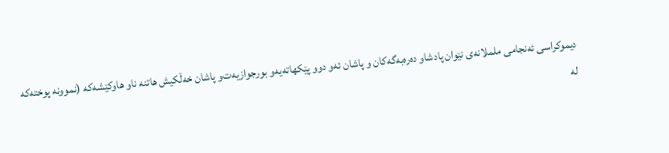دیموكراسی ئه‌نجامی ململانه‌ی نێوان پادشا‌و ده‌ره‌به‌گه‌كان ‌و پاشان ئه‌و دوو پێكهاته‌یه‌‌و بورجوازیه‌ت‌و پاشان خه‌ڵكیش هاتنه‌ ناو هاوكێشه‌كه‌ (نموونه‌ پوخته‌كه‌ له‌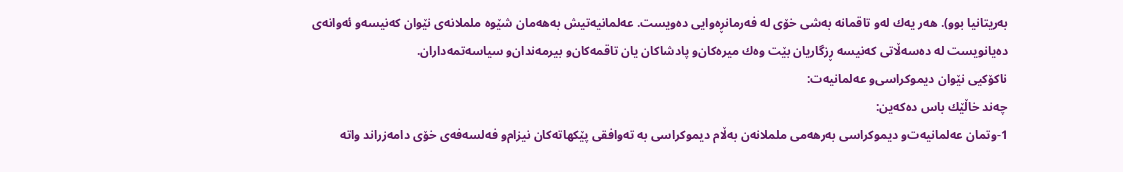به‌ریتانیا بوو). هه‌ر یه‌ك له‌و تاقمانه‌ به‌شی خۆی له‌ فه‌رمانڕه‌وایی ده‌ویست. عه‌لمانیه‌تیش به‌هه‌مان شێوه‌ ململانه‌ی نێوان كه‌نیسه‌‌و ئه‌وانه‌ی ده‌یانویست له‌ ده‌سه‌ڵاتی كه‌نیسه‌ ڕزگاریان بێت وه‌ك میره‌كان‌و پادشاكان یان تاقمه‌كان‌و بیرمه‌ندان‌و سیاسه‌تمه‌داران.
ناكۆكیی نێوان دیموكراسی‌و عه‌لمانیه‌ت:
چه‌ند خاڵێك باس ده‌كه‌ین:
1-وتمان عه‌لمانیه‌ت‌و دیموكراسی به‌رهه‌می ململانه‌ن به‌ڵام دیموكراسی به‌ ته‌وافقی پێكهاته‌كان نیزام‌و فه‌لسه‌فه‌ی خۆی دامه‌زراند واته‌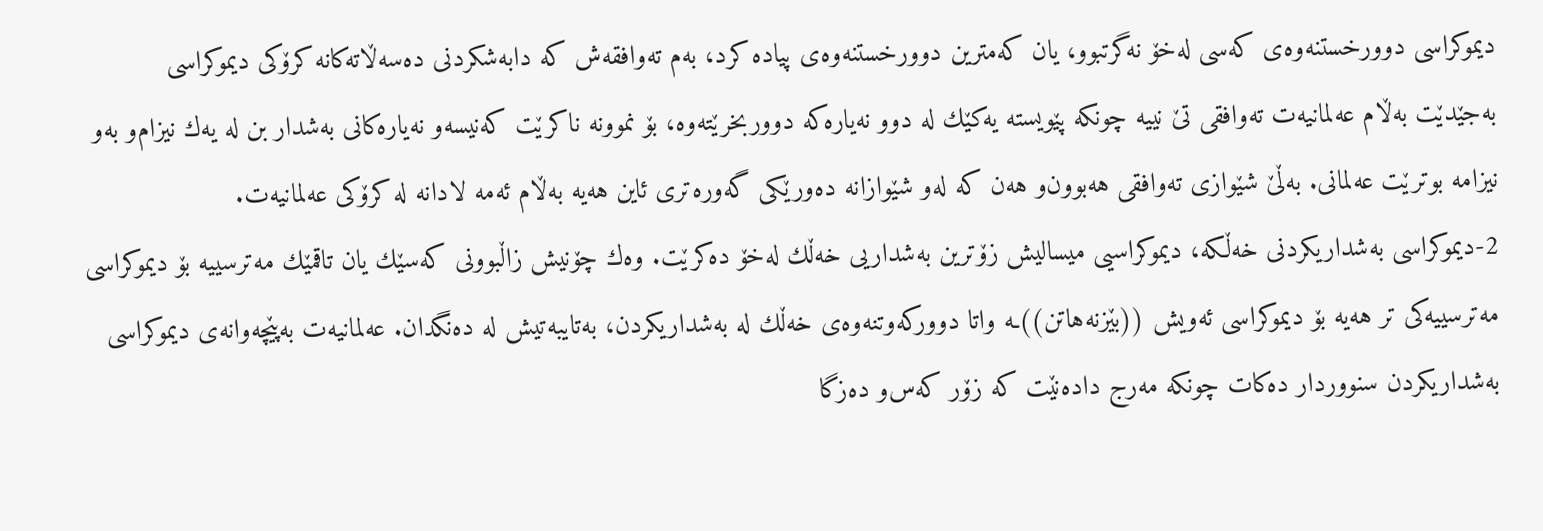دیموكراسی دوورخستنه‌وه‌ی كه‌سی له‌خۆ نه‌گرتبوو، یان كه‌مترین دوورخستنه‌وه‌ی پیاده‌ كرد، به‌م ته‌وافقه‌ش كه‌ دابه‌شكردنی ده‌سه‌ڵاته‌كانه‌ كرۆكی دیموكراسی به‌جێدێت به‌ڵام عه‌لمانیه‌ت ته‌وافقی تێ نییه‌ چونكه‌ پێویسته‌ یه‌كێك له‌ دوو نه‌یاره‌كه‌ دووربخرێته‌وه‌، بۆ نموونه‌ ناكرێت كه‌نیسه‌‌و نه‌یاره‌كانی به‌شدار بن له‌ یه‌ك نیزام‌و به‌و نیزامه‌ بوترێت عه‌لمانی. به‌ڵێ شێوازی ته‌وافقی هه‌بوون‌و هه‌ن كه‌ له‌و شێوازانه‌ ده‌ورێكی گه‌وره‌تری ئاین هه‌یه‌ به‌ڵام ئه‌مه‌ لادانه‌ له‌ كرۆكی عه‌لمانیه‌ت.
2-دیموكراسی به‌شداریكردنی خه‌ڵكه‌، دیموكراسیی میسالیش زۆترین به‌شداریی خه‌ڵك له‌خۆ ده‌كرێت. وه‌ك چۆنیش زاڵبوونی كه‌سێك یان تاقمێك مه‌ترسییه‌ بۆ دیموكراسی مه‌ترسییه‌كی تر هه‌یه‌ بۆ دیموكراسی ئه‌ویش ((بێزنه‌هاتن))ـه‌ واتا دووركه‌وتنه‌وه‌ی خه‌ڵك له‌ به‌شداریكردن، به‌تایبه‌تیش له‌ ده‌نگدان. عه‌لمانیه‌ت به‌پێچه‌وانه‌ی دیموكراسی به‌شداریكردن سنووردار ده‌كات چونكه‌ مه‌رج داده‌نێت كه‌ زۆر كه‌س‌و ده‌زگا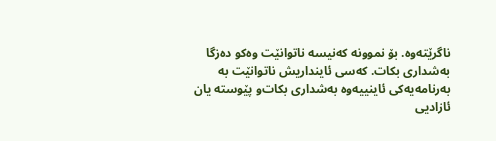ناگرێته‌وه‌. بۆ نموونه‌ كه‌نیسه‌ ناتوانێت وه‌كو ده‌زگا به‌شداری بكات. كه‌سی ئاینداریش ناتوانێت به‌ به‌رنامه‌یه‌كی ئاینییه‌وه‌ به‌شداری بكات‌و پێوسته‌ یان ئازادیی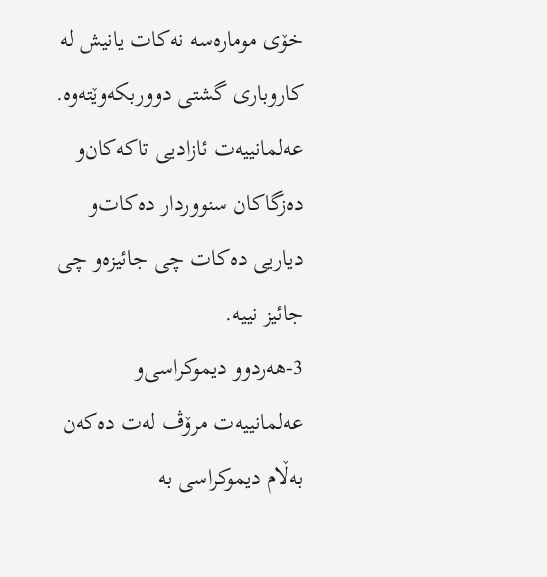خۆی موماره‌سه‌ نه‌كات یانیش له‌ كاروباری گشتی دووربكه‌وێته‌وه‌. عه‌لمانییه‌ت ئازادیی تاكه‌كان‌و ده‌زگاكان سنووردار ده‌كات‌و دیاریی ده‌كات چی جائیزه‌‌و چی جائیز نییه‌.
3-هه‌ردوو دیموكراسی‌و عه‌لمانییه‌ت مرۆڤ له‌ت ده‌كه‌ن به‌ڵام دیموكراسی به‌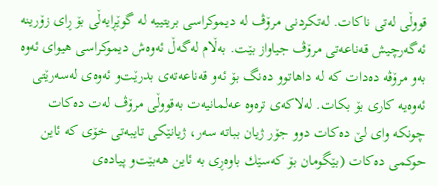قووڵی له‌تی ناكات. له‌تكردنی مرۆڤ له‌ دیموكراسی بریتییه‌ له‌ گوێڕایه‌ڵی بۆ ڕای زۆرینه‌ ئه‌گه‌رچیش قه‌ناعه‌تی مرۆڤ جیاواز بێت. به‌ڵام له‌گه‌ڵ ئه‌وه‌ش دیموكراسی هیوای ئه‌وه‌ به‌و مرۆڤه‌ ده‌دات كه‌ له‌ داهاتوو ده‌نگ بۆ ئه‌و قه‌ناعه‌ته‌ی بدرێت‌و ئه‌وه‌ی له‌سه‌رێتی ئه‌وه‌یه‌ كاری بۆ بكات. له‌لاكه‌ی تره‌وه‌ عه‌لمانیه‌ت به‌قووڵی مرۆڤ له‌ت ده‌كات چونكه‌ وای لێ ده‌كات دوو جۆر ژیان بباته‌ سه‌ر، ژیانێكی تایبه‌تی خۆی كه‌ ئاین حوكمی ده‌كات (بێگومان بۆ كه‌سێك باوه‌ڕی به‌ ئاین هه‌بێت‌و پیاده‌ی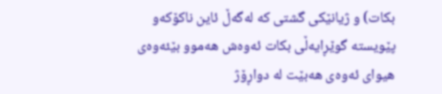بكات) و ژیانێكی گشتی كه‌ له‌گه‌ڵ ئاین ناكۆكه‌‌و پێویسته‌ گوێڕایه‌ڵی بكات ئه‌وه‌ش هه‌موو بێئه‌وه‌ی هیوای ئه‌وه‌ی هه‌بێت له‌ دواڕۆژ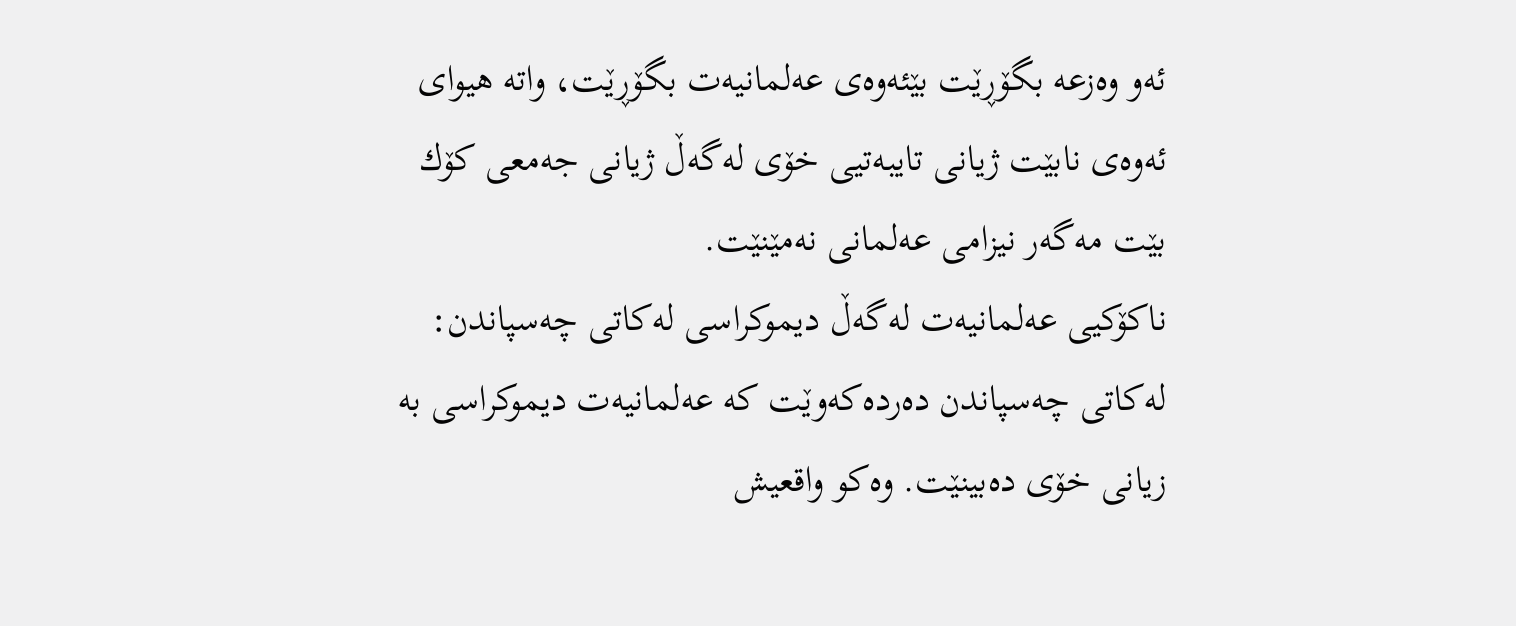ئه‌و وه‌زعه‌ بگۆڕێت بێئه‌وه‌ی عه‌لمانیه‌ت بگۆڕێت، واته‌ هیوای ئه‌وه‌ی نابێت ژیانی تایبه‌تیی خۆی له‌گه‌ڵ ژیانی جه‌معی كۆك بێت مه‌گه‌ر نیزامی عه‌لمانی نه‌مێنێت.
ناكۆكیی عه‌لمانیه‌ت له‌گه‌ڵ دیموكراسی له‌كاتی چه‌سپاندن:
له‌كاتی چه‌سپاندن ده‌رده‌كه‌وێت كه‌ عه‌لمانیه‌ت دیموكراسی به‌ زیانی خۆی ده‌بینێت. وه‌كو واقعیش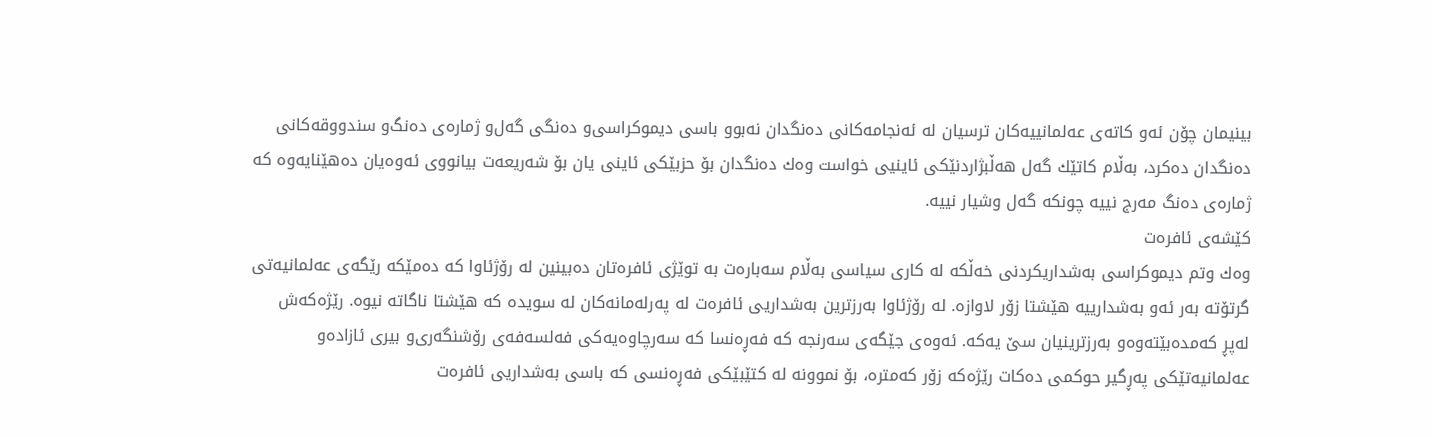بینیمان چۆن ئه‌و كاته‌ی عه‌لمانییه‌كان ترسیان له‌ ئه‌نجامه‌كانی ده‌نگدان نه‌بوو باسی دیموكراسی‌و ده‌نگی گه‌ل‌و ژماره‌ی ده‌نگ‌و سندووقه‌كانی ده‌نگدان ده‌كرد، به‌ڵام كاتێك گه‌ل هه‌ڵبژاردنێكی ئاینیی خواست وه‌ك ده‌نگدان بۆ حزبێكی ئاینی یان بۆ شه‌ریعه‌ت بیانووی ئه‌وه‌یان ده‌هێنایه‌وه‌ كه‌ ژماره‌ی ده‌نگ مه‌رج نییه‌ چونكه‌ گه‌ل وشیار نییه‌.
كێشه‌ی ئافره‌ت
وه‌ك وتم دیموكراسی به‌شداریكردنی خه‌ڵكه‌ له‌ كاری سیاسی به‌ڵام سه‌باره‌ت به‌ توێژی ئافره‌تان ده‌بینین له‌ رۆژئاوا كه‌ ده‌مێكه‌ رێگه‌ی عه‌لمانیه‌تی گرتۆته‌ به‌ر ئه‌و به‌شدارییه‌ هێشتا زۆر لاوازه‌. له‌ رۆژئاوا به‌رزترین به‌شداریی ئافره‌ت له‌ په‌رله‌مانه‌كان له‌ سویده‌ كه‌ هێشتا ناگاته‌ نیوه‌. رێژه‌كه‌ش له‌پڕ كه‌مده‌بێته‌وه‌‌و به‌رزترینیان سێ یه‌كه‌. ئه‌وه‌ی جێگه‌ی سه‌رنجه‌ كه‌ فه‌ڕه‌نسا كه‌ سه‌رچاوه‌یه‌كی فه‌لسه‌فه‌ی رۆشنگه‌ری‌و بیری ئازاده‌‌و عه‌لمانیه‌تێكی په‌ڕگیر حوكمی ده‌كات رێژه‌كه‌ زۆر كه‌متره‌، بۆ نموونه‌ له‌ كتێبێكی فه‌ڕه‌نسی كه‌ باسی به‌شداریی ئافره‌ت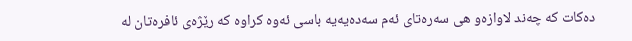ده‌كات كه‌ چه‌ند لاوازه‌‌و هی سه‌ره‌تای ئه‌م سه‌ده‌یه‌یه‌ باسی ئه‌وه‌ كراوه‌ كه‌ رێژه‌ی ئافره‌تان له‌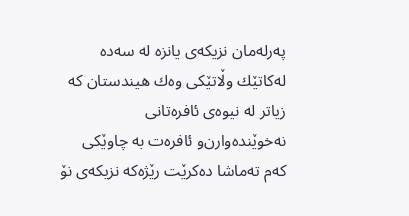په‌رله‌مان نزیكه‌ی یانزه‌ له‌ سه‌ده‌ له‌كاتێك وڵاتێكی وه‌ك هیندستان كه‌ زیاتر له‌ نیوه‌ی ئافره‌تانی نه‌خوێنده‌وارن‌و ئافره‌ت به‌ چاوێكی كه‌م ته‌ماشا ده‌كرێت رێژه‌كه‌ نزیكه‌ی نۆ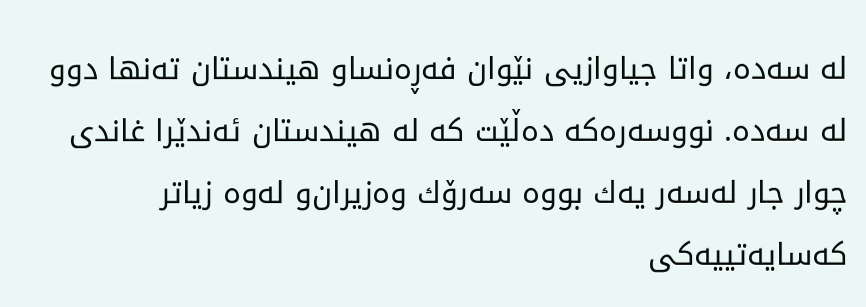له‌ سه‌ده‌، واتا جیاوازیی نێوان فه‌ڕه‌نسا‌و هیندستان ته‌نها دوو له‌ سه‌ده‌. نووسه‌ره‌كه‌ ده‌ڵێت كه‌ له‌ هیندستان ئه‌ندێرا غاندی چوار جار له‌سه‌ر یه‌ك بووه‌ سه‌رۆك وه‌زیران‌و له‌وه‌ زیاتر كه‌سایه‌تییه‌كی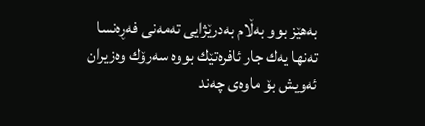به‌هێز بوو به‌ڵام به‌درێژایی ته‌مه‌نی فه‌ڕه‌نسا ته‌نها یه‌ك جار ئافره‌تێك بووه‌ سه‌رۆك وه‌زیران ئه‌ویش بۆ ماوه‌ی چه‌ند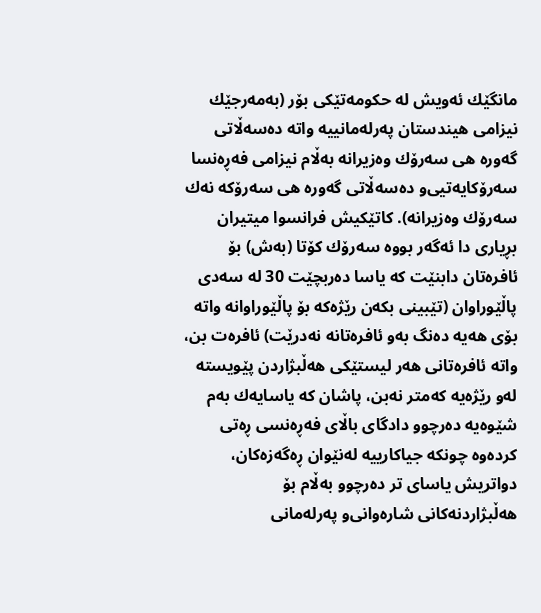مانگێك ئه‌ویش له‌ حكومه‌تێكی بۆر (به‌مه‌رجێك نیزامی هیندستان په‌رله‌مانییه‌ واته‌ ده‌سه‌ڵاتی گه‌وره‌ هی سه‌رۆك وه‌زیرانه‌ به‌ڵام نیزامی فه‌ڕه‌نسا سه‌رۆكایه‌تیی‌و ده‌سه‌ڵاتی گه‌وره‌ هی سه‌رۆكه‌ نه‌ك سه‌رۆك وه‌زیرانه‌). كاتێكیش فرانسوا میتیران بڕیاری دا ئه‌گه‌ر بووه‌ سه‌رۆك كۆتا (به‌ش) بۆ ئافره‌تان دابنێت كه‌ یاسا ده‌ربچێت 30 له‌ سه‌دی پاڵێوراوان (تێبینی بكه‌ن رێژه‌كه‌ بۆ پاڵێوراوانه‌ واته‌ بۆی هه‌یه‌ ده‌نگ به‌و ئافره‌تانه‌ نه‌درێت) ئافره‌ت بن، واته‌ ئافره‌تانی هه‌ر لیستێكی هه‌ڵبژاردن پێویسته‌ له‌و رێژه‌یه‌ كه‌متر نه‌بن، پاشان كه‌ یاسایه‌ك به‌م شێوه‌یه‌ ده‌رچوو دادگای باڵای فه‌ڕه‌نسی ڕه‌تی كرده‌وه‌ چونكه‌ جیاكارییه‌ له‌نێوان ڕه‌گه‌زه‌كان، دواتریش یاسای تر ده‌رچوو به‌ڵام بۆ هه‌ڵبژاردنه‌كانی شاره‌وانی‌و په‌رله‌مانی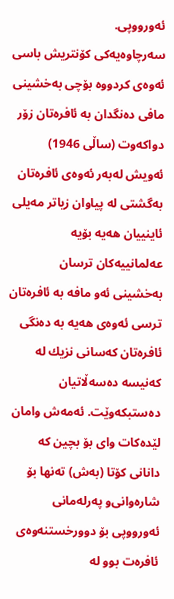ئه‌ورووپی.
سه‌رچاوه‌یه‌كی كۆنتریش باسی ئه‌وه‌ی كردووه‌ بۆچی به‌خشینی مافی ده‌نگدان به‌ ئافره‌تان زۆر دواكه‌وت (ساڵی 1946) ئه‌ویش له‌به‌ر ئه‌وه‌ی ئافره‌تان به‌گشتی له‌ پیاوان زیاتر مه‌یلی ئاینییان هه‌یه‌ بۆیه‌ عه‌لمانییه‌كان ترسان به‌خشینی ئه‌و مافه‌ به‌ ئافره‌تان ترسی ئه‌وه‌ی هه‌یه‌ به‌ ده‌نگی ئافره‌تان كه‌سانی نزیك له‌ كه‌نیسه‌ ده‌سه‌ڵاتیان ده‌ستبكه‌وێت. ئه‌مه‌ش وامان لێده‌كات وای بۆ بچین كه‌ دانانی كۆتا (به‌ش) ته‌نها بۆ شاره‌وانی‌و په‌رله‌مانی ئه‌ورووپی بۆ دوورخستنه‌وه‌ی ئافره‌ت بوو له‌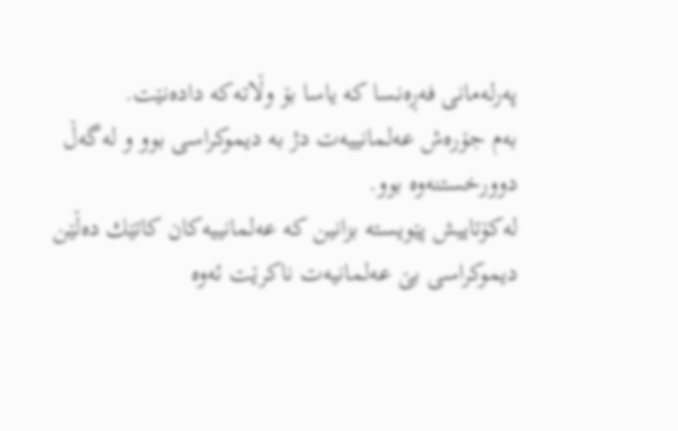په‌رله‌مانی فه‌ڕه‌نسا كه‌ یاسا بۆ وڵاته‌كه‌ داده‌نێت.
به‌م جۆره‌ش عه‌لمانییه‌ت دژ به‌ دیموكراسی بوو و له‌گه‌ڵ دوورخستنه‌وه‌ بوو.
له‌كۆتاییش پێویسته‌ بزانین كه‌ عه‌لمانییه‌كان كاتێك ده‌ڵێن دیموكراسی بێ عه‌لمانیه‌ت ناكرێت ئه‌وه‌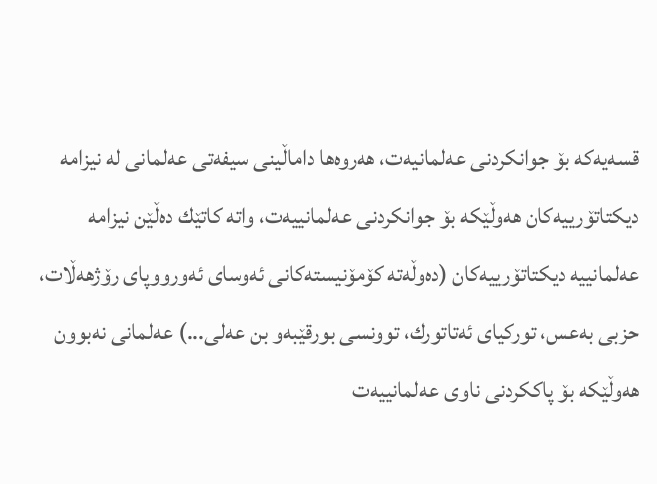قسه‌یه‌كه‌ بۆ جوانكردنی عه‌لمانیه‌ت، هه‌روه‌ها داماڵینی سیفه‌تی عه‌لمانی له‌ نیزامه‌ دیكتاتۆرییه‌كان هه‌وڵێكه‌ بۆ جوانكردنی عه‌لمانییه‌ت، واته‌ كاتێك ده‌ڵێن نیزامه‌ عه‌لمانییه‌ دیكتاتۆرییه‌كان (ده‌وڵه‌ته‌ كۆمۆنیسته‌كانی ئه‌وسای ئه‌ورووپای رۆژهه‌ڵات، حزبی به‌عس، توركیای ئه‌تاتورك، توونسی بورقێبه‌‌و بن عه‌لی...) عه‌لمانی نه‌بوون هه‌وڵێكه‌ بۆ پاككردنی ناوی عه‌لمانییه‌ت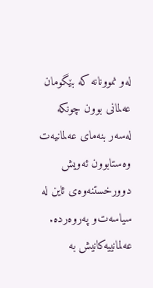له‌و نموونانه‌ كه‌ بێگومان عه‌لمانی بوون چونكه‌ له‌سه‌ر بنه‌مای عه‌لمانیه‌ت وه‌ستابوون ئه‌ویش دوورخستنه‌وه‌ی ئاین له‌ سیاسه‌ت‌و په‌روه‌رده‌. عه‌لمانییه‌كانیش به‌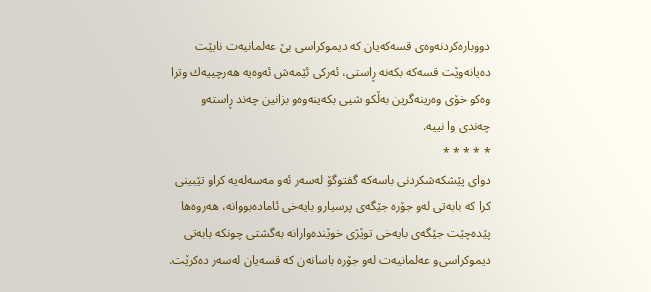دووباره‌كردنه‌وه‌ی قسه‌كه‌یان كه‌ دیموكراسی بێ عه‌لمانیه‌ت نابێت ده‌یانه‌وێت قسه‌كه‌ بكه‌نه‌ ڕاستی، ئه‌ركی ئێمه‌ش ئه‌وه‌یه‌ هه‌رچییه‌ك وترا وه‌كو خۆی وه‌رینه‌گرین به‌ڵكو شیی بكه‌ینه‌وه‌‌و بزانین چه‌ند ڕاسته‌‌و چه‌ندی وا نییه‌.
* * * * *
دوای پێشكه‌شكردنی باسه‌كه‌ گفتوگۆ له‌سه‌ر ئه‌و مه‌سه‌له‌یه‌ كرا‌و تێبینی كرا كه‌ بابه‌تی له‌و جۆره‌ جێگه‌ی پرسیار‌و بایه‌خی ئاماده‌بووانه‌، هه‌روه‌ها پێده‌چێت جێگه‌ی بایه‌خی توێژی خوێنده‌وارانه‌ به‌گشتی چونكه‌ بابه‌تی دیموكراسی‌و عه‌لمانیه‌ت له‌و جۆره‌ باسانه‌ن كه‌ قسه‌یان له‌سه‌ر ده‌كرێت.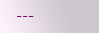---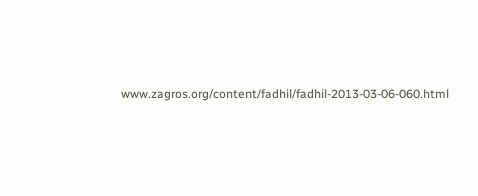www.zagros.org/content/fadhil/fadhil-2013-03-06-060.html